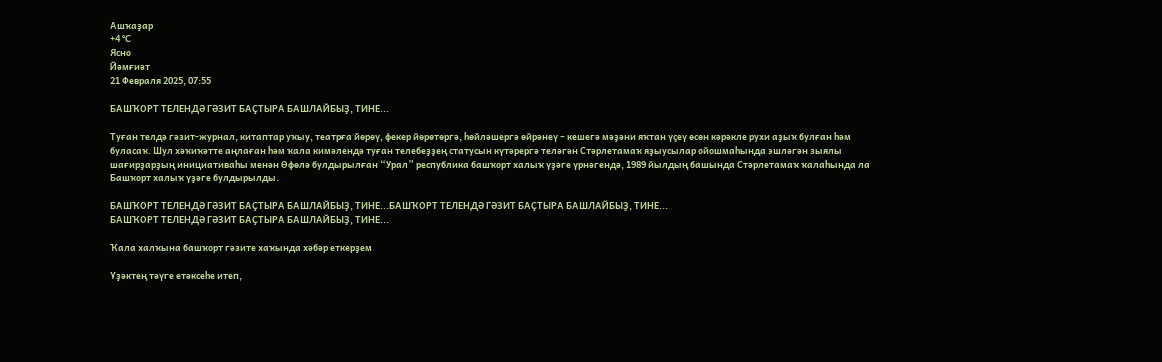Ашҡаҙар
+4 °С
Ясно
Йәмғиәт
21 Февраля 2025, 07:55

БАШҠОРТ ТЕЛЕНДӘ ГӘЗИТ БАҪТЫРА БАШЛАЙБЫҘ, ТИНЕ...

Туған телдә гәзит-журнал, китаптар уҡыу, театрға йөрөү, фекер йөрөтөргә, һөйләшергә өйрәнеү – кешегә мәҙәни яҡтан үҫеү өсөн кәрәкле рухи аҙыҡ булған һәм буласаҡ. Шул хәҡиҡәтте аңлаған һәм ҡала кимәлендә туған телебеҙҙең статусын күтәрергә теләгән Стәрлетамаҡ яҙыусылар ойошмаһында эшләгән зыялы шағирҙарҙың инициативаһы менән Өфөлә булдырылған “Урал” республика башҡорт халыҡ үҙәге үрнәгендә, 1989 йылдың башында Стәрлетамаҡ ҡалаһында ла Башҡорт халыҡ үҙәге булдырылды.

БАШҠОРТ ТЕЛЕНДӘ ГӘЗИТ БАҪТЫРА БАШЛАЙБЫҘ, ТИНЕ...БАШҠОРТ ТЕЛЕНДӘ ГӘЗИТ БАҪТЫРА БАШЛАЙБЫҘ, ТИНЕ...
БАШҠОРТ ТЕЛЕНДӘ ГӘЗИТ БАҪТЫРА БАШЛАЙБЫҘ, ТИНЕ...

Ҡала халҡына башҡорт гәзите хаҡында хәбәр еткерҙем

Үҙәктең тәүге етәксеһе итеп,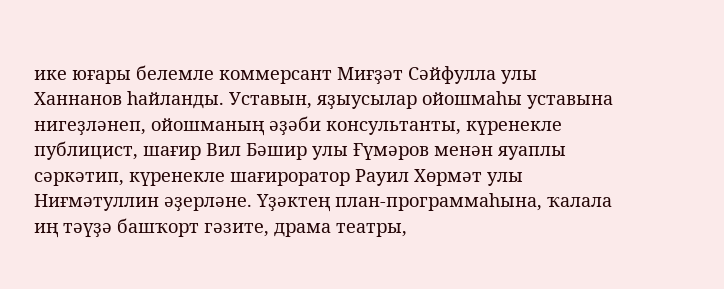ике юғары белемле коммерсант Миғҙәт Сәйфулла улы Ханнанов һайланды. Уставын, яҙыусылар ойошмаһы уставына нигеҙләнеп, ойошманың әҙәби консультанты, күренекле публицист, шағир Вил Бәшир улы Ғүмәров менән яуаплы сәркәтип, күренекле шағироратор Рауил Хөрмәт улы Ниғмәтуллин әҙерләне. Үҙәктең план-программаһына, ҡалала иң тәүҙә башҡорт гәзите, драма театры,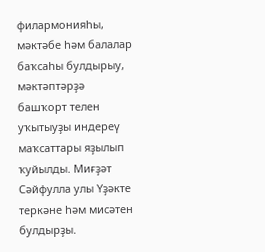филармонияһы, мәктәбе һәм балалар баҡсаһы булдырыу, мәктәптәрҙә башҡорт телен уҡытыуҙы индереү маҡсаттары яҙылып ҡуйылды. Миғҙәт Сәйфулла улы Үҙәкте теркәне һәм мисәтен булдырҙы.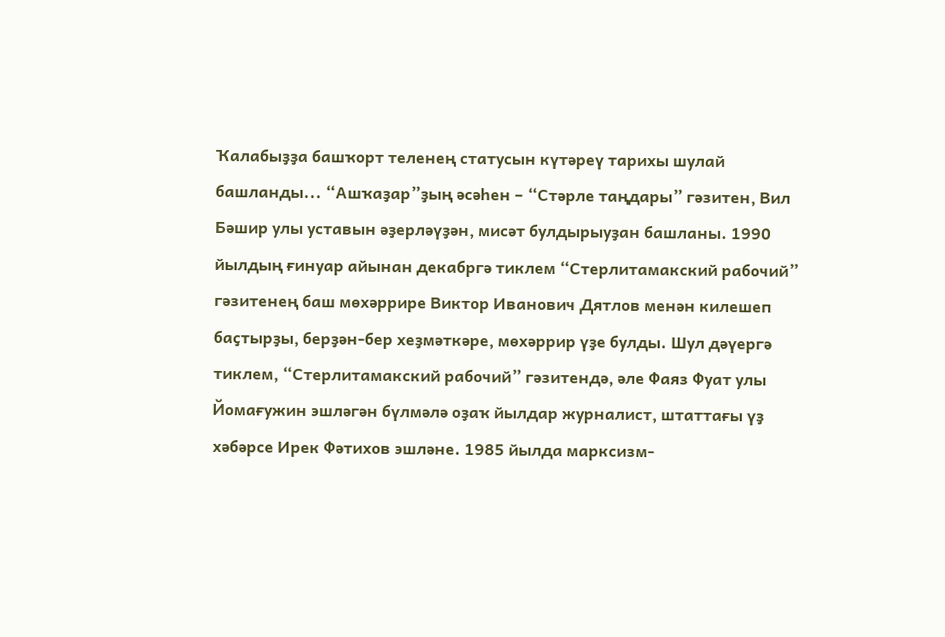Ҡалабыҙҙа башҡорт теленең статусын күтәреү тарихы шулай башланды... “Ашҡаҙар”ҙың әсәһен – “Стәрле таңдары” гәзитен, Вил Бәшир улы уставын әҙерләүҙән, мисәт булдырыуҙан башланы. 1990 йылдың ғинуар айынан декабргә тиклем “Стерлитамакский рабочий” гәзитенең баш мөхәррире Виктор Иванович Дятлов менән килешеп баҫтырҙы, берҙән-бер хеҙмәткәре, мөхәррир үҙе булды. Шул дәүергә тиклем, “Стерлитамакский рабочий” гәзитендә, әле Фаяз Фуат улы Йомағужин эшләгән бүлмәлә оҙаҡ йылдар журналист, штаттағы үҙ хәбәрсе Ирек Фәтихов эшләне. 1985 йылда марксизм-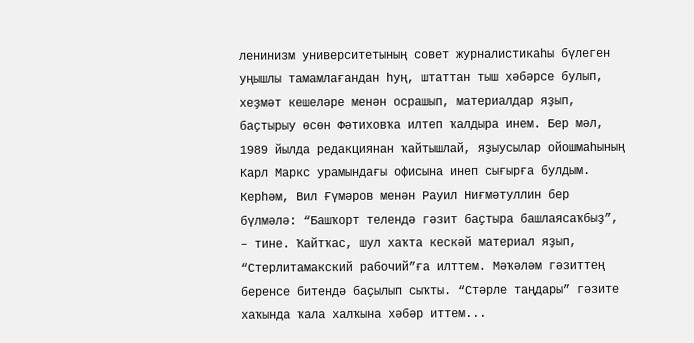ленинизм университетының совет журналистикаһы бүлеген уңышлы тамамлағандан һуң, штаттан тыш хәбәрсе булып, хеҙмәт кешеләре менән осрашып, материалдар яҙып, баҫтырыу өсөн Фәтиховҡа илтеп ҡалдыра инем. Бер мәл, 1989 йылда редакциянан ҡайтышлай, яҙыусылар ойошмаһының Карл Маркс урамындағы офисына инеп сығырға булдым. Керһәм, Вил Ғүмәров менән Рауил Ниғмәтуллин бер бүлмәлә: “Башҡорт телендә гәзит баҫтыра башлаясаҡбыҙ”, – тине. Ҡайтҡас, шул хаҡта кескәй материал яҙып, “Стерлитамакский рабочий”ға илттем. Мәҡәләм гәзиттең беренсе битендә баҫылып сыҡты. “Стәрле таңдары” гәзите хаҡында ҡала халҡына хәбәр иттем...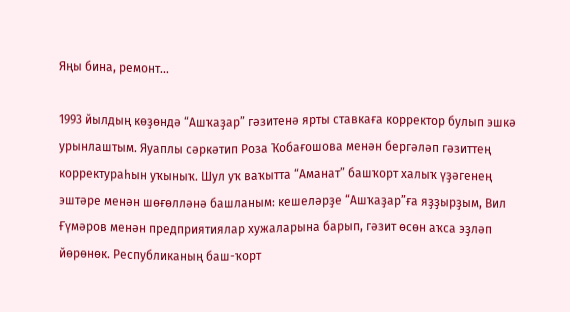Яңы бина, ремонт...

1993 йылдың көҙөндә “Ашҡаҙар” гәзитенә ярты ставкаға корректор булып эшкә урынлаштым. Яуаплы сәркәтип Роза Ҡобағошова менән бергәләп гәзиттең корректураһын уҡыныҡ. Шул уҡ ваҡытта “Аманат” башҡорт халыҡ үҙәгенең эштәре менән шөғөлләнә башланым: кешеләрҙе “Ашҡаҙар”ға яҙҙырҙым, Вил Ғүмәров менән предприятиялар хужаларына барып, гәзит өсөн аҡса эҙләп йөрөнөк. Республиканың баш-ҡорт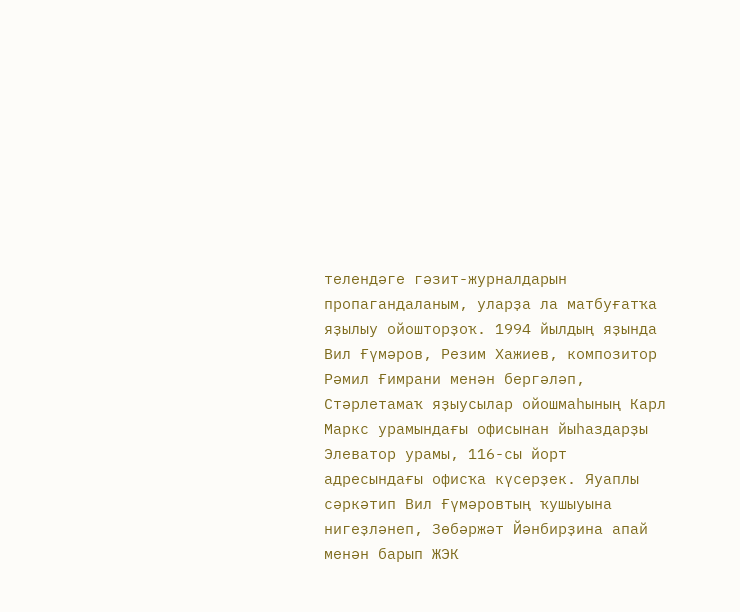телендәге гәзит-журналдарын пропагандаланым, уларҙа ла матбуғатҡа яҙылыу ойошторҙоҡ. 1994 йылдың яҙында Вил Ғүмәров, Резим Хажиев, композитор Рәмил Ғимрани менән бергәләп, Стәрлетамаҡ яҙыусылар ойошмаһының Карл Маркс урамындағы офисынан йыһаздарҙы Элеватор урамы, 116-сы йорт адресындағы офисҡа күсерҙек. Яуаплы сәркәтип Вил Ғүмәровтың ҡушыуына нигеҙләнеп, Зөбәржәт Йәнбирҙина апай менән барып ЖЭК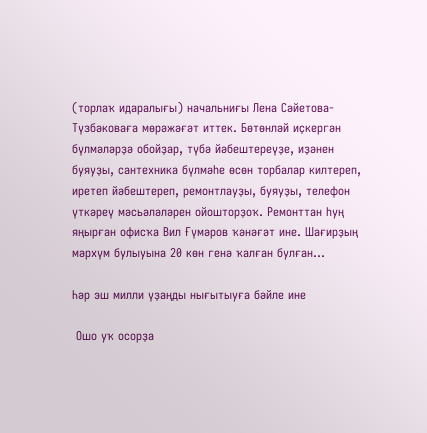(торлаҡ идаралығы) начальниғы Лена Сәйетова-Түзбәковаға мөрәжәғәт иттек. Бөтөнләй иҫкергән бүлмәләрҙә обойҙар, түбә йәбештереүҙе, иҙәнен буяуҙы, сантехника бүлмәһе өсөн торбалар килтереп, иретеп йәбештереп, ремонтлауҙы, буяуҙы, телефон үткәреү мәсьәләләрен ойошторҙоҡ. Ремонттан һуң яңырған офисҡа Вил Ғүмәров ҡәнәғәт ине. Шағирҙың мәрхүм булыуына 20 көн генә ҡалған булған...

Һәр эш милли үҙаңды нығытыуға бәйле ине

 Ошо уҡ осорҙа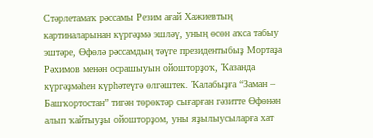Стәрлетамаҡ рәссамы Резим ағай Хажиевтың картиналарынан күргәҙмә эшләү, уның өсөн аҡса табыу эштәре, Өфөлә рәссамдың тәүге президентыбыҙ Мортаҙа Рәхимов менән осрашыуын ойошторҙоҡ, Ҡазанда күргәҙмәһен күрһәтеүгә өлгәштек. Ҡалабыҙға “Заман – Башҡортостан” тигән төрөктәр сығарған гәзитте Өфөнән алып ҡайтыуҙы ойошторҙом, уны яҙылыусыларға хат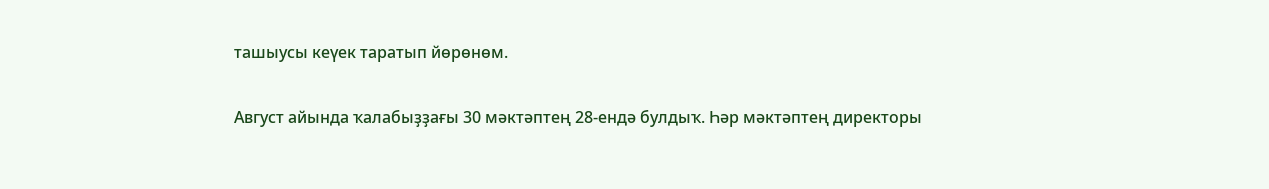ташыусы кеүек таратып йөрөнөм.

Август айында ҡалабыҙҙағы 30 мәктәптең 28-ендә булдыҡ. Һәр мәктәптең директоры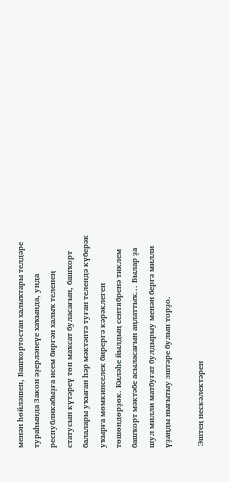менән һөйләшеп, Башҡортостан халыҡтары телдәре тураһында Закон әҙерләнеүе хаҡында, унда республикабыҙға исем биргән халыҡ теленең статусын күтәреү төп маҡсат буласағын, башҡорт балалары уҡыған һәр мәктәптә туған телендә күберәк уҡырға мөмкинселек бирергә кәрәклеген төшөндөрҙөк. Киләһе йылдың сентябренә тиклем башҡорт мәктәбе асыласағын аңлаттыҡ... Былар ҙа шул милли матбуғат булдырыу менән бергә милли үҙаңды нығытыу эштәре булып торҙо.

 Эштең нескәлектәрен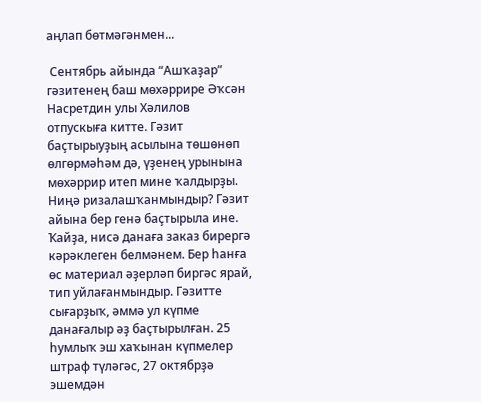аңлап бөтмәгәнмен...

 Сентябрь айында “Ашҡаҙар” гәзитенең баш мөхәррире Әҡсән Насретдин улы Хәлилов отпускыға китте. Гәзит баҫтырыуҙың асылына төшөнөп өлгөрмәһәм дә, үҙенең урынына мөхәррир итеп мине ҡалдырҙы. Ниңә ризалашҡанмындыр? Гәзит айына бер генә баҫтырыла ине. Ҡайҙа, нисә данаға заказ бирергә кәрәклеген белмәнем. Бер һанға өс материал әҙерләп биргәс ярай, тип уйлағанмындыр. Гәзитте сығарҙыҡ, әммә ул күпме данағалыр әҙ баҫтырылған. 25 һумлыҡ эш хаҡынан күпмелер штраф түләгәс, 27 октябрҙә эшемдән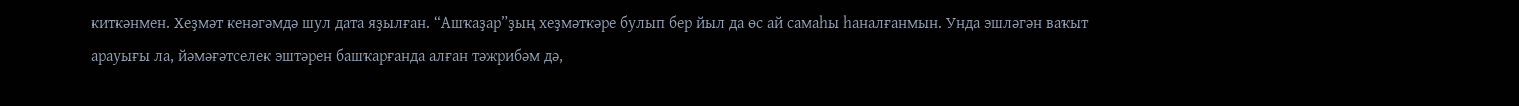киткәнмен. Хеҙмәт кенәгәмдә шул дата яҙылған. “Ашҡаҙар”ҙың хеҙмәткәре булып бер йыл да өс ай самаһы һаналғанмын. Унда эшләгән ваҡыт арауығы ла, йәмәғәтселек эштәрен башҡарғанда алған тәжрибәм дә,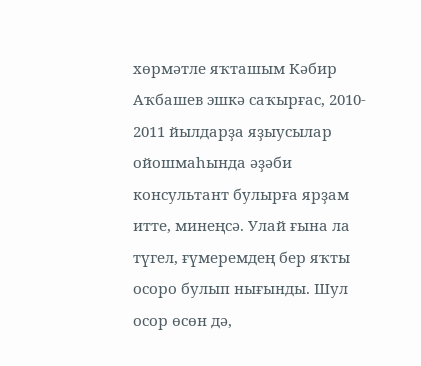хөрмәтле яҡташым Кәбир Аҡбашев эшкә саҡырғас, 2010- 2011 йылдарҙа яҙыусылар ойошмаһында әҙәби консультант булырға ярҙам итте, минеңсә. Улай ғына ла түгел, ғүмеремдең бер яҡты осоро булып нығынды. Шул осор өсөн дә,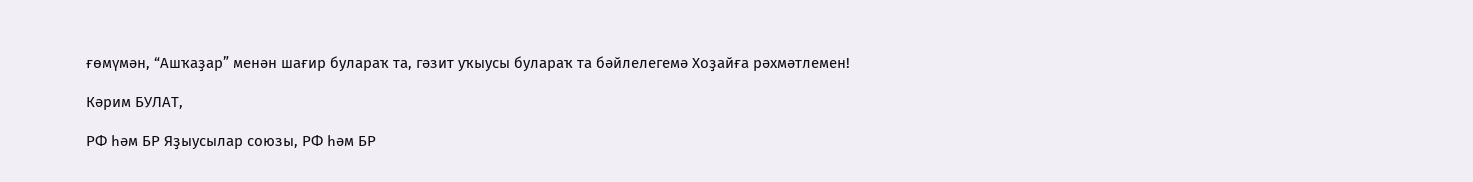ғөмүмән, “Ашҡаҙар” менән шағир булараҡ та, гәзит уҡыусы булараҡ та бәйлелегемә Хоҙайға рәхмәтлемен!

Кәрим БУЛАТ,

РФ һәм БР Яҙыусылар союзы, РФ һәм БР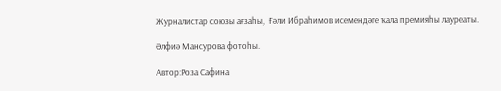Журналистар союзы ағзаһы,  Ғәли Ибраһимов исемендәге ҡала премияһы лауреаты.

Әлфиә Мансурова фотоһы.

Автор:Роза Сафина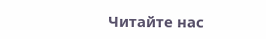Читайте нас